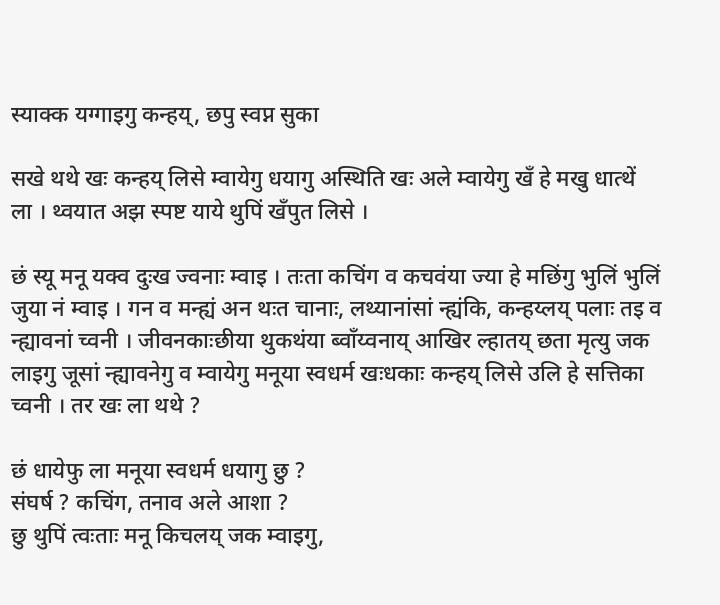स्याक्क यग्गाइगु कन्हय्, छपु स्वप्न सुका

सखे थथे खः कन्हय् लिसे म्वायेगु धयागु अस्थिति खः अले म्वायेगु खँ हे मखु धात्थें ला । थ्वयात अझ स्पष्ट याये थुपिं खँपुत लिसे ।

छं स्यू मनू यक्व दुःख ज्वनाः म्वाइ । तःता कचिंग व कचवंया ज्या हे मछिंगु भुलिं भुलिं जुया नं म्वाइ । गन व मन्ह्यं अन थःत चानाः, लथ्यानांसां न्ह्यंकि, कन्हय्लय् पलाः तइ व न्ह्यावनां च्वनी । जीवनकाःछीया थुकथंया ब्वाँय्वनाय् आखिर ल्हातय् छता मृत्यु जक लाइगु जूसां न्ह्यावनेगु व म्वायेगु मनूया स्वधर्म खःधकाः कन्हय् लिसे उलि हे सत्तिका च्वनी । तर खः ला थथे ?

छं धायेफु ला मनूया स्वधर्म धयागु छु ?
संघर्ष ? कचिंग, तनाव अले आशा ?
छु थुपिं त्वःताः मनू किचलय् जक म्वाइगु,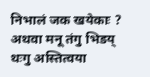निभालं जक खयेकाः ? अथवा मनू तंगु भिडय् थःगु अस्तित्वया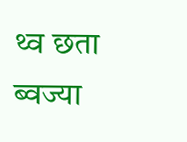थ्व छता ब्वज्या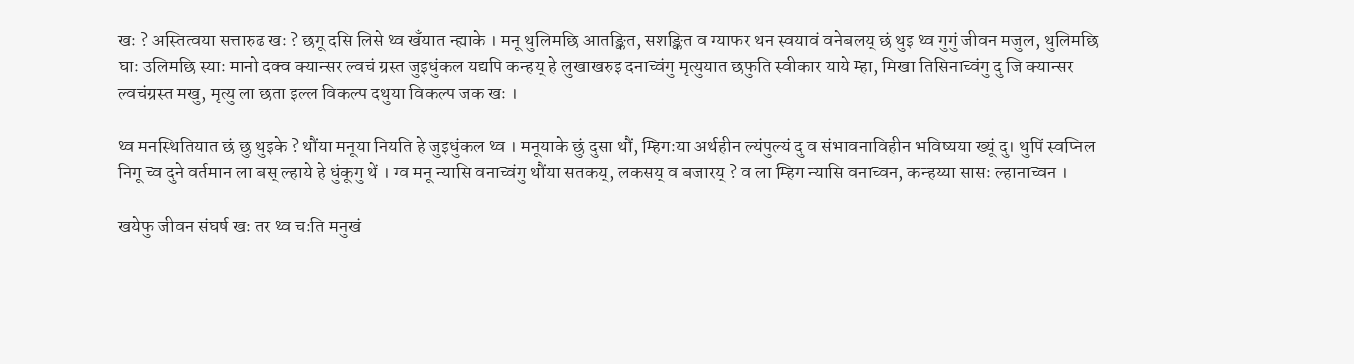खः ? अस्तित्वया सत्तारुढ खः ? छगू दसि लिसे थ्व खँयात न्ह्याके । मनू थुलिमछि आतङ्कित, सशङ्कित व ग्याफर थन स्वयावं वनेबलय् छं थुइ थ्व गुगुं जीवन मजुल, थुलिमछि घाः उलिमछि स्याः मानो दक्व क्यान्सर ल्वचं ग्रस्त जुइधुंकल यद्यपि कन्हय् हे लुखाखरुइ दनाच्वंगु मृत्युयात छफुति स्वीकार याये म्हा, मिखा तिसिनाच्वंगु दु जि क्यान्सर ल्वचंग्रस्त मखु, मृत्यु ला छता इल्ल विकल्प दथुया विकल्प जक खः ।

थ्व मनस्थितियात छं छु थुइके ? थौंया मनूया नियति हे जुइधुंकल थ्व । मनूयाके छुं दुसा थौं, म्हिगःया अर्थहीन ल्यंपुल्यं दु व संभावनाविहीन भविष्यया ख्यूं दु। थुपिं स्वप्निल निगू च्व दुने वर्तमान ला बस् ल्हाये हे धुंकूगु थें । ग्व मनू न्यासि वनाच्वंगु थौंया सतकय्, लकसय् व बजारय् ? व ला म्हिग न्यासि वनाच्वन, कन्हय्या सासः ल्हानाच्वन ।

खयेफु जीवन संघर्ष खः तर थ्व चःति मनुखं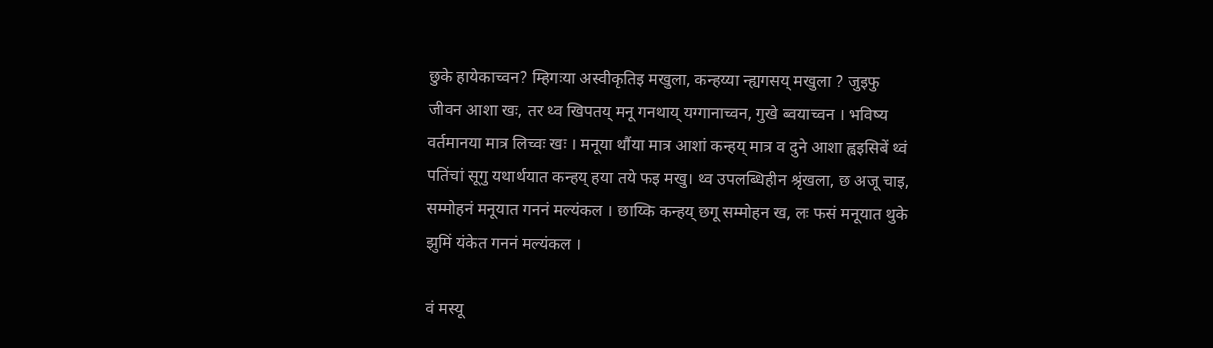छुके हायेकाच्वन? म्हिगःया अस्वीकृतिइ मखुला, कन्हय्या न्ह्यगसय् मखुला ? जुइफु जीवन आशा खः, तर थ्व खिपतय् मनू गनथाय् यग्गानाच्वन, गुखे ब्वयाच्वन । भविष्य वर्तमानया मात्र लिच्वः खः । मनूया थौंया मात्र आशां कन्हय् मात्र व दुने आशा ह्वइसिबें थ्वं पतिंचां सूगु यथार्थयात कन्हय् हया तये फइ मखु। थ्व उपलब्धिहीन श्रृंखला, छ अजू चाइ, सम्मोहनं मनूयात गननं मल्यंकल । छाय्कि कन्हय् छगू सम्मोहन ख, लः फसं मनूयात थुके झुमिं यंकेत गननं मल्यंकल ।

वं मस्यू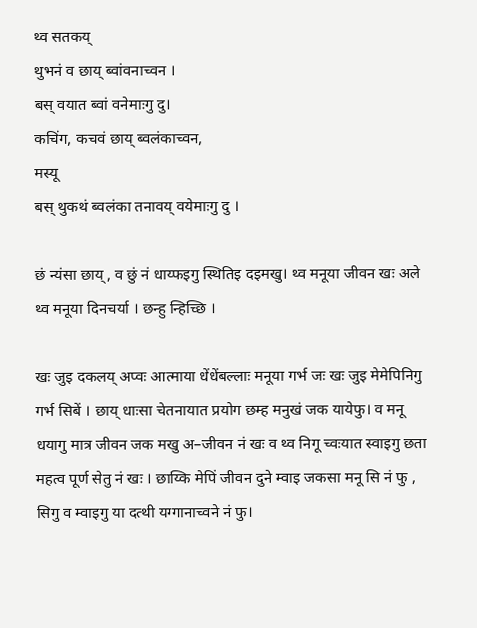थ्व सतकय्
थुभनं व छाय् ब्वांवनाच्वन ।
बस् वयात ब्वां वनेमाःगु दु।
कचिंग, कचवं छाय् ब्वलंकाच्वन,
मस्यू
बस् थुकथं ब्वलंका तनावय् वयेमाःगु दु ।

छं न्यंसा छाय्, व छुं नं धाय्फइगु स्थितिइ दइमखु। थ्व मनूया जीवन खः अले थ्व मनूया दिनचर्या । छन्हु न्हिच्छि ।

खः जुइ दकलय् अप्वः आत्माया धेंधेंबल्लाः मनूया गर्भ जः खः जुइ मेमेपिनिगु गर्भ सिबें । छाय् धाःसा चेतनायात प्रयोग छम्ह मनुखं जक यायेफु। व मनू धयागु मात्र जीवन जक मखु अ–जीवन नं खः व थ्व निगू च्वःयात स्वाइगु छता महत्व पूर्ण सेतु नं खः । छाय्कि मेपिं जीवन दुने म्वाइ जकसा मनू सि नं फु , सिगु व म्वाइगु या दत्थी यग्गानाच्वने नं फु।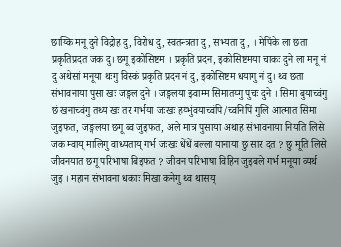छाय्कि मनू दुने विद्रोह दु, विरोध दु, स्वतन्त्रता दु , सभ्यता दु , । मेपिंके ला छता प्रकृतिप्रदत जक दु। छगू इकोसिष्टम । प्रकृति प्रदन, इकोसिष्टमया चाकः दुने ला मनू नं दु अथेसां मनूया थःगु विस्कं प्रकृति प्रदन नं दु, इकोसिष्टम धयागु नं दु। थ्व छता संभावनाया पुसा खः जङ्गल दुने । जङ्गलया झ्वाम्म सिमातय्गु पुचः दुने । सिमा बुयाच्वंगु छं खनाच्वंगु तथ्य खः तर गर्भया जःखः हय्भुंवयाच्वंपि/च्वनिपिं गुलि आत्मात सिमा जुइफत, जङ्गलया छगू ब्व जुइफत, अले मात्र पुसाया अथाह संभावनाया नियति लिसे जक म्वाय् मालिगु वाध्यताय् गर्भ जःखः धेंधें बल्ला यानाया छु सार दत ? छु मूति लिसे जीवनयात छगू परिभाषा बिइफत ? जीवन परिभाषा विहिन जुइबले गर्भ मनूया व्यर्थ जुइ । महान संभावना धकाः मिखा कनेगु थ्व थासय्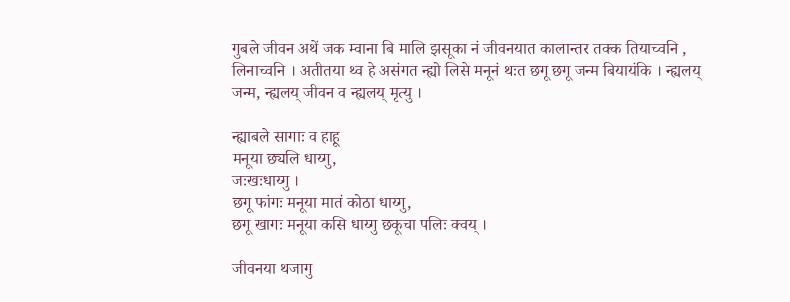गुबले जीवन अथें जक म्वाना बि मालि झसूका नं जीवनयात कालान्तर तक्क तियाच्वनि , लिनाच्वनि । अतीतया थ्व हे असंगत न्ह्यो लिसे मनूनं थःत छगू छगू जन्म बियायंकि । न्ह्यलय् जन्म, न्ह्यलय् जीवन व न्ह्यलय् मृत्यु ।

न्ह्याबले सागाः व हाहू
मनूया छ्यलि धाय्गु,
जःखःधाय्गु ।
छगू फांगः मनूया मातं कोठा धाय्गु,
छगू खागः मनूया कसि धाय्गु छकूचा पलिः क्वय् ।

जीवनया थजागु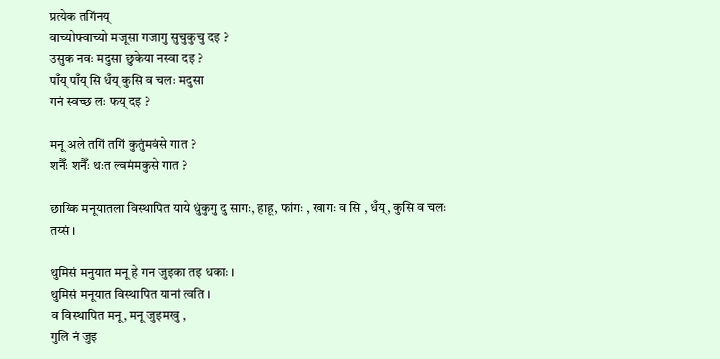प्रत्येक तगिंनय्
वाच्योफ्वाच्यो मजूसा गजागु सुचुकुचु दइ ?
उसुक नवः मदुसा छुकेया नस्वा दइ ?
पाँय् पाँय् सि धँय् कुसि व चलः मदुसा
गनं स्वच्छ लः फय् दइ ?

मनू अले तगिं तगिं कुतुंमवंसे गात ?
शनैँः शनैँः थःत ल्वमंमकुसे गात ?

छाय्कि मनूयातला विस्थापित याये धुंकुगु दु सागः, हाहू, फांगः , खागः व सि , धँय्, कुसि व चलः तय्सं ।

थुमिसं मनुयात मनू हे गन जुइका तइ धकाः ।
थुमिसं मनूयात विस्थापित यानां त्वति ।
व विस्थापित मनू, मनू जुइमखु ,
गुलि नं जुइ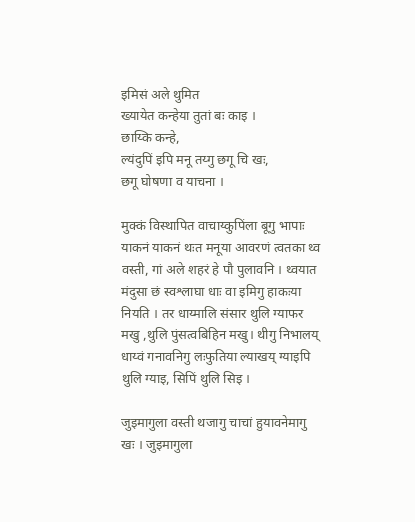इमिसं अले थुमित
ख्यायेत कन्हेया तुतां बः काइ ।
छाय्कि कन्हे,
ल्यंदुपिं इपि मनू तय्गु छगू चि खः,
छगू घोषणा व याचना ।

मुक्कं विस्थापित वाचाय्कुपिंला बूगु भापाः याकनं याकनं थःत मनूया आवरणं त्वतका थ्व वस्ती, गां अले शहरं हे पौ पुलावनि । थ्वयात मंदुसा छं स्वश्लाघा धाः वा इमिगु हाकःया नियति । तर धाय्मालि संसार थुलि ग्याफर मखु ,थुलि पुंसत्वबिहिन मखु। थीगु निभालय् धाय्वं गनावनिगु लःफुतिया ल्याखय् ग्याइपि थुलि ग्याइ, सिपिं थुलि सिइ ।

जुइमागुला वस्ती थजागु चाचां हुयावनेमागु खः । जुइमागुला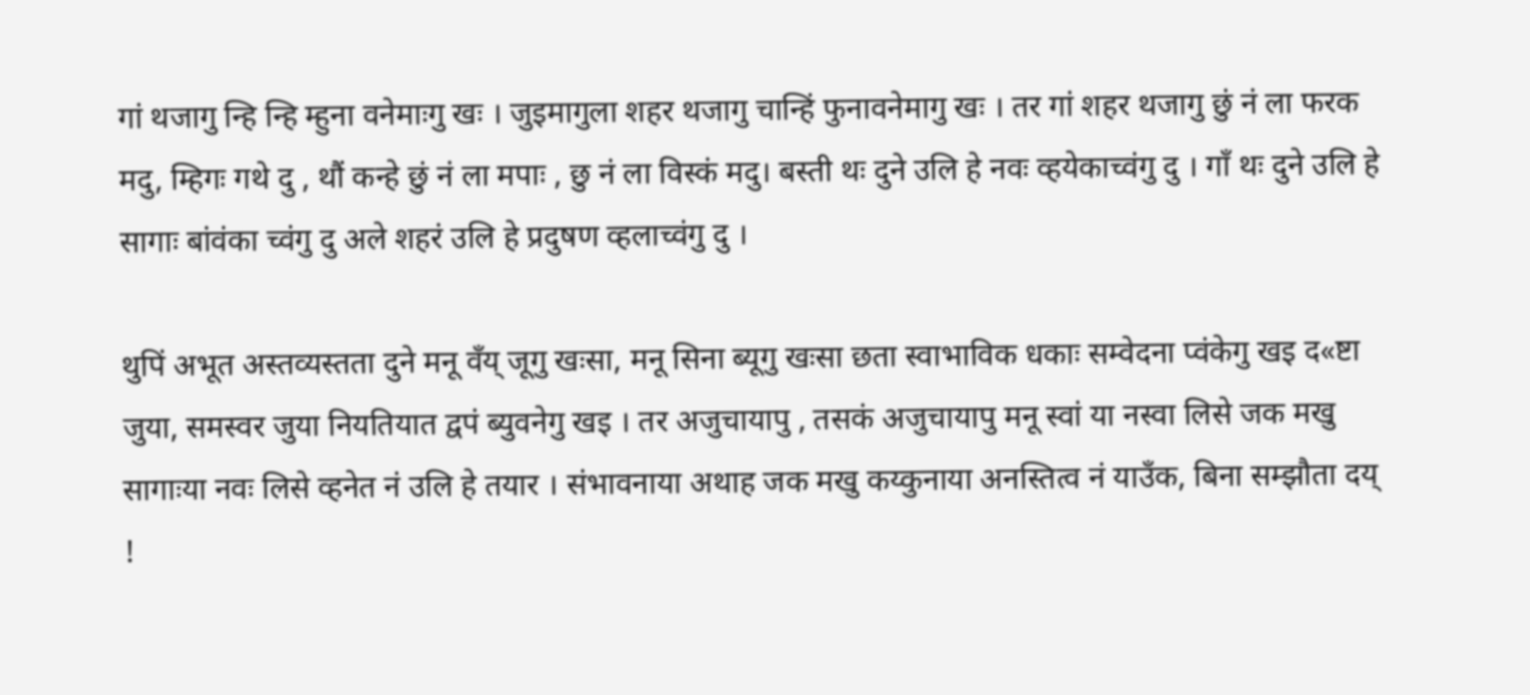गां थजागु न्हि न्हि म्हुना वनेमाःगु खः । जुइमागुला शहर थजागु चान्हिं फुनावनेमागु खः । तर गां शहर थजागु छुं नं ला फरक मदु, म्हिगः गथे दु , थौं कन्हे छुं नं ला मपाः , छु नं ला विस्कं मदु। बस्ती थः दुने उलि हे नवः व्हयेकाच्वंगु दु । गाँ थः दुने उलि हे सागाः बांवंका च्वंगु दु अले शहरं उलि हे प्रदुषण व्हलाच्वंगु दु ।

थुपिं अभूत अस्तव्यस्तता दुने मनू वँय् जूगु खःसा, मनू सिना ब्यूगु खःसा छता स्वाभाविक धकाः सम्वेदना प्वंकेगु खइ द«ष्टा जुया, समस्वर जुया नियतियात द्वपं ब्युवनेगु खइ । तर अजुचायापु , तसकं अजुचायापु मनू स्वां या नस्वा लिसे जक मखु सागाःया नवः लिसे व्हनेत नं उलि हे तयार । संभावनाया अथाह जक मखु कय्कुनाया अनस्तित्व नं याउँक, बिना सम्झौता दय् !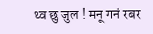थ्व छु जुल ! मनू गनं रबर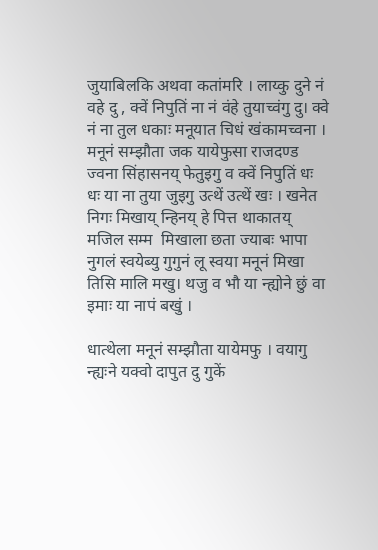जुयाबिलकि अथवा कतांमरि । लाय्कु दुने नं वहे दु , क्वें निपुतिं ना नं वंहे तुयाच्वंगु दु। क्वे नं ना तुल धकाः मनूयात चिधं खंकामच्वना । मनूनं सम्झौता जक यायेफुसा राजदण्ड ज्वना सिंहासनय् फेतुइगु व क्वें निपुतिं धः धः या ना तुया जुइगु उत्थें उत्थें खः । खनेत निगः मिखाय् न्हिनय् हे पित्त थाकातय् मजिल सम्म  मिखाला छता ज्याबः भापा नुगलं स्वयेब्यु गुगुनं लू स्वया मनूनं मिखा तिसि मालि मखु। थजु व भौ या न्ह्योने छुं वा इमाः या नापं बखुं ।

धात्थेला मनूनं सम्झौता यायेमफु । वयागु न्ह्यःने यक्वो दापुत दु गुकें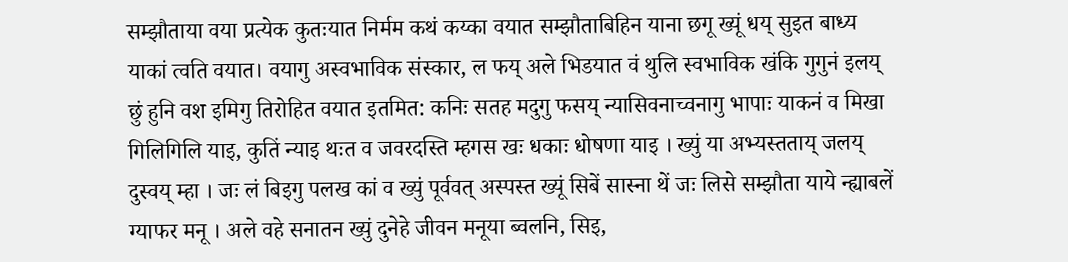सम्झौताया वया प्रत्येक कुतःयात निर्मम कथं कय्का वयात सम्झौताबिहिन याना छगू ख्यूं धय् सुइत बाध्य याकां त्वति वयात। वयागु अस्वभाविक संस्कार, ल फय् अले भिडयात वं थुलि स्वभाविक खंकि गुगुनं इलय् छुं हुनि वश इमिगु तिरोहित वयात इतमित: कनिः सतह मदुगु फसय् न्यासिवनाच्वनागु भापाः याकनं व मिखा गिलिगिलि याइ, कुतिं न्याइ थःत व जवरदस्ति म्हगस खः धकाः धोषणा याइ । ख्युं या अभ्यस्तताय् जलय् दुस्वय् म्हा । जः लं बिइगु पलख कां व ख्युं पूर्ववत् अस्पस्त ख्यूं सिबें सास्ना थें जः लिसे सम्झौता याये न्ह्याबलें ग्याफर मनू । अले वहे सनातन ख्युं दुनेहे जीवन मनूया ब्वलनि, सिइ,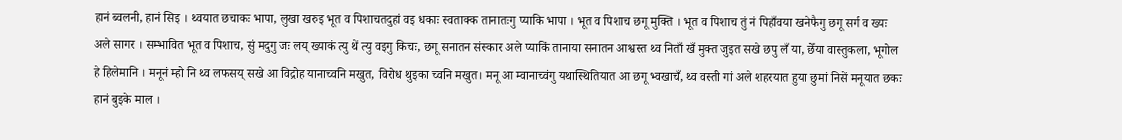हानं ब्वलनी, हानं सिइ । थ्वयात छचाकः भापा, लुखा खरुइ भूत व पिशाचतदुहां वइ धकाः स्वताक्क तानातःगु प्याकि भापा । भूत व पिशाच छगू मुक्ति । भूत व पिशाच तुं नं पिहाँवया खनेफैगु छगू सर्ग व ख्यः अले सागर । सम्भावित भूत व पिशाच, सुं मदुगु जः लय् ख्याकं त्यु थें त्यु वइगु किचः, छगू सनातन संस्कार अले प्याकिं तानाया सनातन आश्वस्त थ्व निताँ खँ मुक्त जुइत सखे छपु लँ या, छेँया वास्तुकला, भूगोल हे हिलेमानि । मनूनं म्हो नि थ्व लफसय् सखे आ विद्रोह यानाच्वनि मखुत, विरोध थुइका च्वनि मखुत। मनू आ म्वानाच्वंगु यथास्थितियात आ छगू भ्वखाचँ, थ्व वस्ती गां अले शहरयात हुया छुमां निसें मनूयात छकः हानं बुइके माल ।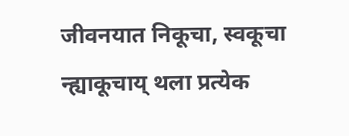जीवनयात निकूचा, स्वकूचा न्ह्याकूचाय् थला प्रत्येक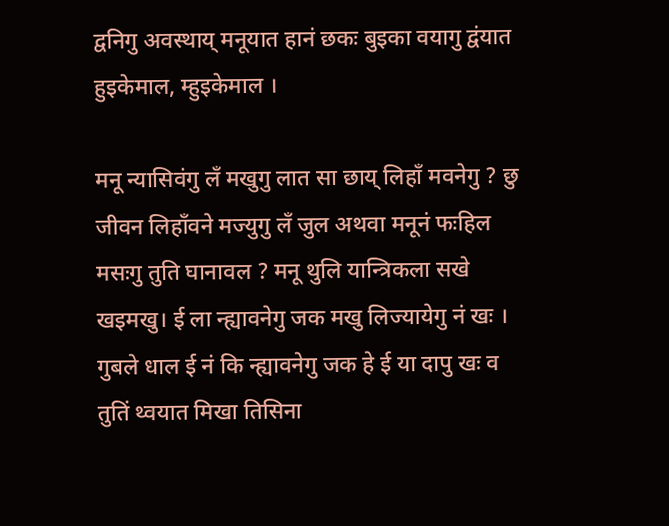द्वनिगु अवस्थाय् मनूयात हानं छकः बुइका वयागु द्वंयात हुइकेमाल, म्हुइकेमाल ।

मनू न्यासिवंगु लँ मखुगु लात सा छाय् लिहाँ मवनेगु ? छु जीवन लिहाँवने मज्युगु लँ जुल अथवा मनूनं फःहिल मसःगु तुति घानावल ? मनू थुलि यान्त्रिकला सखे खइमखु। ई ला न्ह्यावनेगु जक मखु लिज्यायेगु नं खः । गुबले धाल ई नं कि न्ह्यावनेगु जक हे ई या दापु खः व तुतिं थ्वयात मिखा तिसिना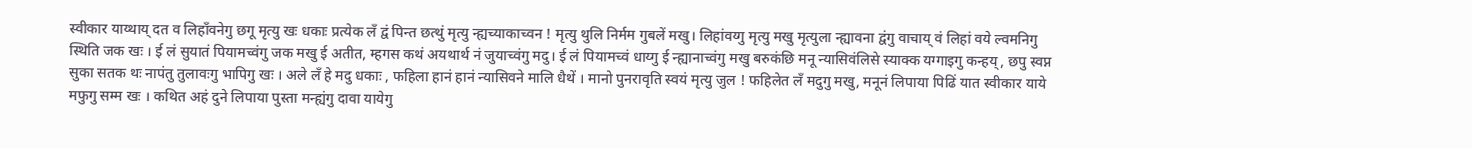स्वीकार याय्थाय् दत व लिहाँवनेगु छगू मृत्यु खः धकाः प्रत्येक लँ द्वं पिन्त छत्थुं मृत्यु न्ह्यच्याकाच्वन ! मृत्यु थुलि निर्मम गुबलें मखु। लिहांवय्गु मृत्यु मखु मृत्युला न्ह्यावना द्वंगु वाचाय् वं लिहां वये ल्वमनिगु स्थिति जक खः । ई लं सुयातं पियामच्वंगु जक मखु ई अतीत, म्हगस कथं अयथार्थ नं जुयाच्वंगु मदु। ई लं पियामच्वं धाय्गु ई न्ह्यानाच्वंगु मखु बरुकंछि मनू न्यासिवंलिसे स्याक्क यग्गाइगु कन्हय्, छपु स्वप्न सुका सतक थः नापंतु तुलावःगु भापिगु खः । अले लँ हे मदु धकाः , फहिला हानं हानं न्यासिवने मालि धैथें । मानो पुनरावृति स्वयं मृत्यु जुल ! फहिलेत लँ मदुगु मखु, मनूनं लिपाया पिढिं यात स्वीकार याये मफुगु सम्म खः । कथित अहं दुने लिपाया पुस्ता मन्ह्यंगु दावा यायेगु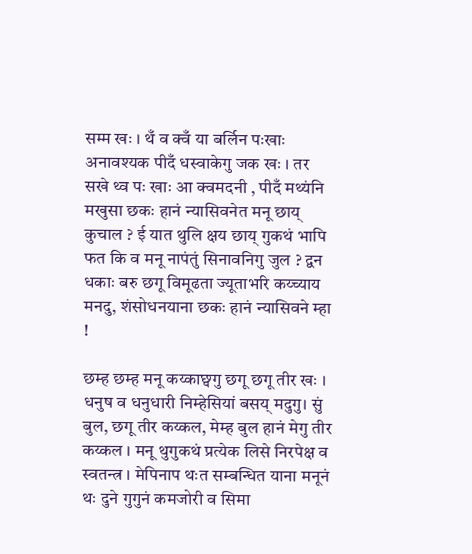सम्म खः । थँ व क्वँ या बर्लिन पःखाः अनावश्यक पीदँ धस्वाकेगु जक खः । तर सखे थ्व पः खाः आ क्वमदनी , पीदँ मथ्यंनि मखुसा छकः हानं न्यासिवनेत मनू छाय् कुचाल ? ई यात थुलि क्षय छाय् गुकथं भापि फत कि व मनू नापंतुं सिनावनिगु जुल ? द्वन धकाः बरु छगू विमूढता ज्यूताभरि कय्च्याय मनदु, शंसोधनयाना छकः हानं न्यासिवने म्हा !

छम्ह छम्ह मनू कय्काछ्वगु छगू छगू तीर खः । धनुष व धनुधारी निम्हेसियां बसय् मदुगु। सुं बुल, छगू तीर कय्कल, मेम्ह बुल हानं मेगु तीर कय्कल । मनू थुगुकथं प्रत्येक लिसे निरपेक्ष व स्वतन्त्र । मेपिनाप थःत सम्बन्धित याना मनूनं थः दुने गुगुनं कमजोरी व सिमा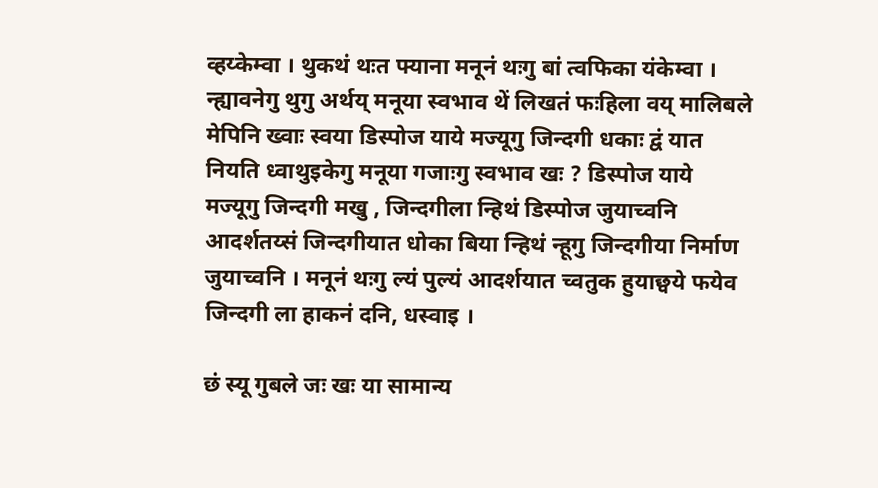व्हय्केम्वा । थुकथं थःत फ्याना मनूनं थःगु बां त्वफिका यंकेम्वा । न्ह्यावनेगु थुगु अर्थय् मनूया स्वभाव थें लिखतं फःहिला वय् मालिबले मेपिनि ख्वाः स्वया डिस्पोज याये मज्यूगु जिन्दगी धकाः द्वं यात नियति ध्वाथुइकेगु मनूया गजाःगु स्वभाव खः ? डिस्पोज याये मज्यूगु जिन्दगी मखु , जिन्दगीला न्हिथं डिस्पोज जुयाच्वनि आदर्शतय्सं जिन्दगीयात धोका बिया न्हिथं न्हूगु जिन्दगीया निर्माण जुयाच्वनि । मनूनं थःगु ल्यं पुल्यं आदर्शयात च्वतुक हुयाछ्वये फयेव जिन्दगी ला हाकनं दनि, धस्वाइ ।

छं स्यू गुबले जः खः या सामान्य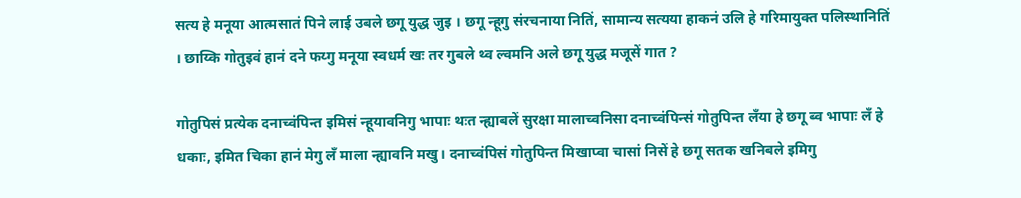सत्य हे मनूया आत्मसातं पिने लाई उबले छगू युद्ध जुइ । छगू न्हूगु संरचनाया नितिं, सामान्य सत्यया हाकनं उलि हे गरिमायुक्त पलिस्थानितिं । छाय्कि गोतुइवं हानं दने फय्गु मनूया स्वधर्म खः तर गुबले थ्व ल्वमनि अले छगू युद्ध मजूसें गात ?

गोतुपिसं प्रत्येक दनाच्वंपिन्त इमिसं न्हूयावनिगु भापाः थःत न्ह्याबलें सुरक्षा मालाच्वनिसा दनाच्वंपिन्सं गोतुपिन्त लँया हे छगू ब्व भापाः लँ हे धकाः, इमित चिका हानं मेगु लँ माला न्ह्यावनि मखु। दनाच्वंपिसं गोतुपिन्त मिखाप्वा चासां निसें हे छगू सतक खनिबले इमिगु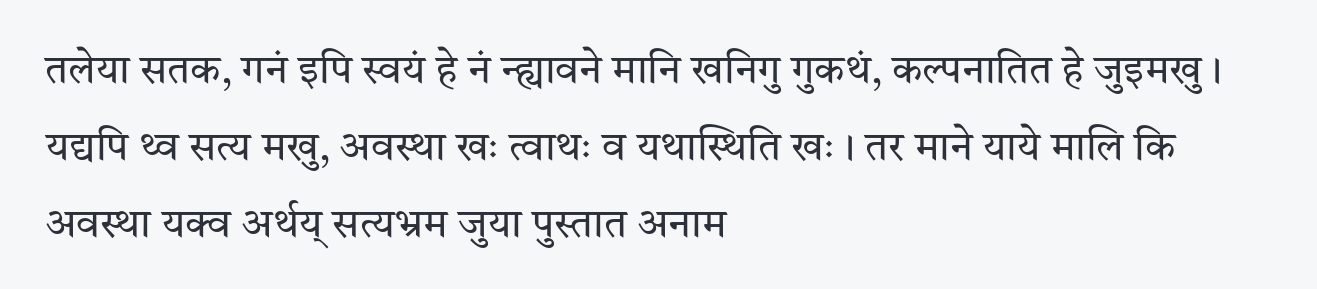तलेया सतक, गनं इपि स्वयं हे नं न्ह्यावने मानि खनिगु गुकथं, कल्पनातित हे जुइमखु । यद्यपि थ्व सत्य मखु, अवस्था खः त्वाथः व यथास्थिति खः । तर माने याये मालि कि अवस्था यक्व अर्थय् सत्यभ्रम जुया पुस्तात अनाम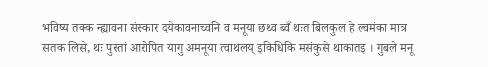भविष्य तक्क न्ह्यावना संस्कार दयेकावनाच्वनि व मनूया छथ्व ब्वँ थःत बिलकुल हे ल्वमंका मात्र सतक लिसे, थः पुस्तां आरोपित यागु अमनूया त्वाथलय् इकिधिकि मसंकुसे थाकातइ । गुबले मनू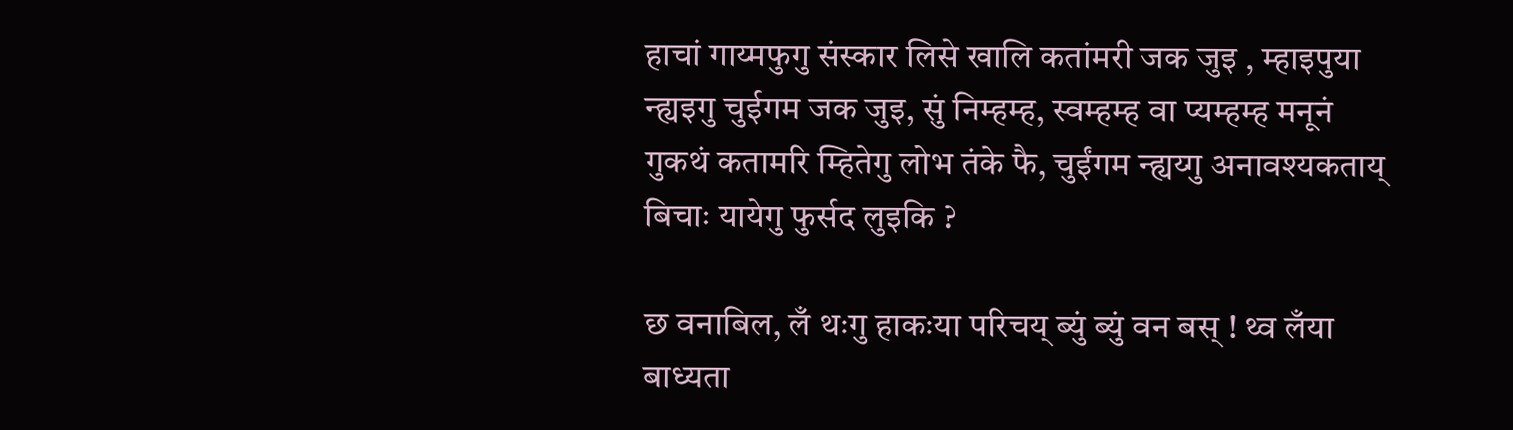हाचां गाय्मफुगु संस्कार लिसे खालि कतांमरी जक जुइ , म्हाइपुया न्ह्यइगु चुईगम जक जुइ, सुं निम्हम्ह, स्वम्हम्ह वा प्यम्हम्ह मनूनं गुकथं कतामरि म्हितेगु लोभ तंके फै, चुईंगम न्ह्यय्गु अनावश्यकताय् बिचाः यायेगु फुर्सद लुइकि ?

छ वनाबिल, लँ थःगु हाकःया परिचय् ब्युं ब्युं वन बस् ! थ्व लँया बाध्यता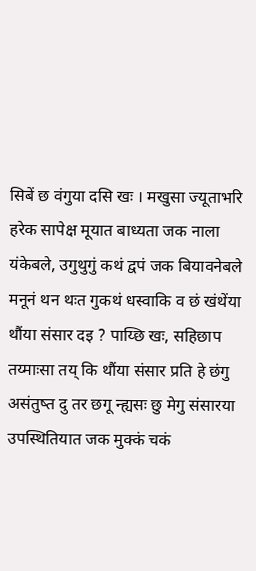सिबें छ वंगुया दसि खः । मखुसा ज्यूताभरि हरेक सापेक्ष मूयात बाध्यता जक नाला यंकेबले, उगुथुगुं कथं द्वपं जक बियावनेबले मनूनं थन थःत गुकथं धस्वाकि व छं खंथेंया थौंया संसार दइ ? पाय्छि खः, सहिछाप तय्माःसा तय् कि थौंया संसार प्रति हे छंगु असंतुष्त दु तर छगू न्ह्यसः छु मेगु संसारया उपस्थितियात जक मुक्कं चकं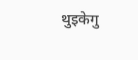थुइकेगु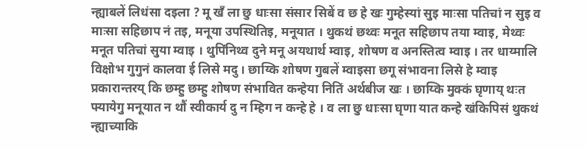न्ह्याबलें लिधंसा दइला ? मू खँ ला छु धाःसा संसार सिबें व छ हे खः गुम्हेस्यां सुइ माःसा पतिचां न सुइ व माःसा सहिछाप नं तइ, मनूया उपस्थितिइ, मनूयात । थुकथं छथ्वः मनूत सहिछाप तया म्वाइ, मेथ्वः मनूत पतिचां सुया म्वाइ । थुपिंनिथ्व दुने मनू अयथार्थ म्वाइ, शोषण व अनस्तित्व म्वाइ । तर धाय्मालि विक्षोभ गुगुनं कालवा ई लिसे मदु । छाय्कि शोषण गुबलें म्वाइसा छगू संभावना लिसे हे म्वाइ प्रकारान्तरय् कि छम्हु छम्हु शोषण संभावित कन्हेया नितिं अर्थबीज खः । छाय्कि मुक्कं घृणाय् थःत फ्यायेगु मनूयात न थौं स्वीकार्य दु न म्हिग न कन्हे हे । व ला छु धाःसा घृणा यात कन्हे खंकिपिसं थुकथं न्ह्याच्याकि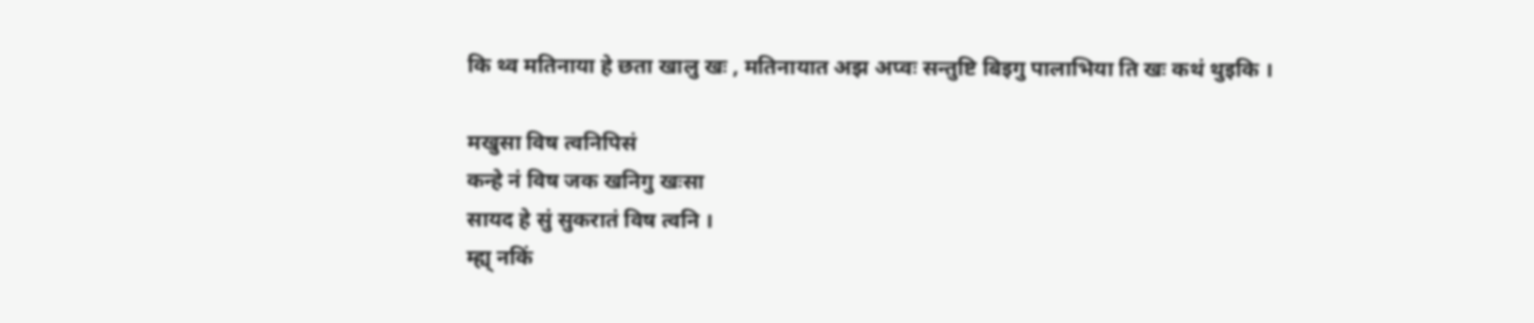कि थ्व मतिनाया हे छता खालु खः , मतिनायात अझ अप्वः सन्तुष्टि बिइगु पालाभिया ति खः कथं थुइकि ।

मखुसा विष त्वनिपिसं
कन्हे नं विष जक खनिगु खःसा
सायद हे सुं सुकरातं विष त्वनि ।
म्ह्य् नकिं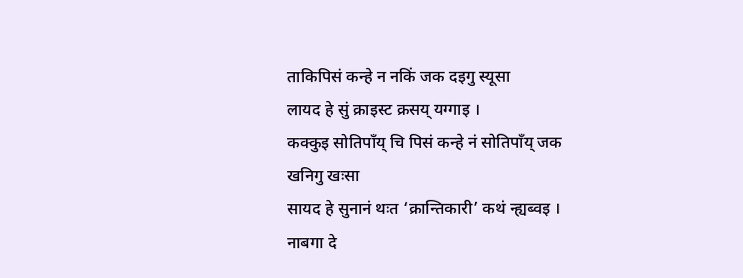ताकिपिसं कन्हे न नकिं जक दइगु स्यूसा
लायद हे सुं क्राइस्ट क्रसय् यग्गाइ ।
कक्कुइ सोतिपाँय् चि पिसं कन्हे नं सोतिपाँय् जक
खनिगु खःसा
सायद हे सुनानं थःत ‘क्रान्तिकारी’ कथं न्ह्यब्वइ ।
नाबगा दे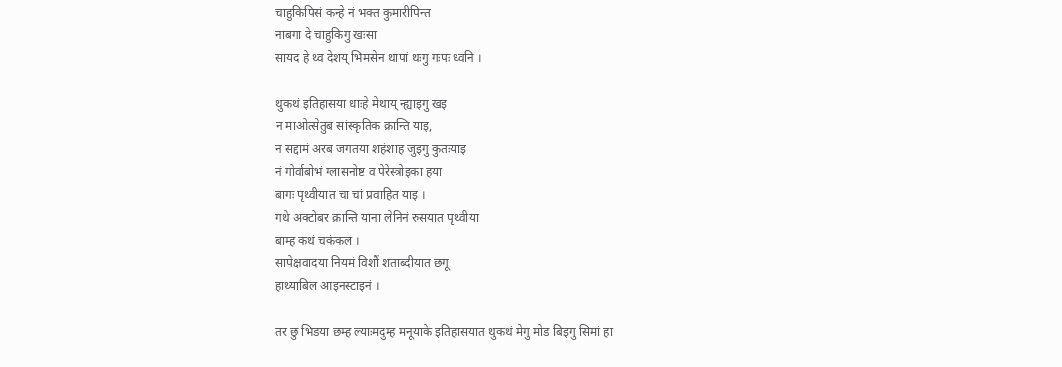चाहुकिपिसं कन्हे नं भक्त कुमारीपिन्त
नाबगा दे चाहुकिगु खःसा
सायद हे थ्व देशय् भिमसेन थापां थःगु गःपः ध्वनि ।

थुकथं इतिहासया धाःहे मेथाय् न्ह्याइगु खइ
न माओत्सेतुब सांस्कृतिक क्रान्ति याइ,
न सद्दामं अरब जगतया शहंशाह जुइगु कुतःयाइ
नं गोर्वाबोभं ग्लासनोष्ट व पेरेस्त्रोइका हया
बागः पृथ्वीयात चा चां प्रवाहित याइ ।
गथे अक्टोबर क्रान्ति याना लेनिनं रुसयात पृथ्वीया
बाम्ह कथं चकंकल ।
सापेक्षवादया नियमं विशौं शताब्दीयात छगू
हाथ्याबिल आइनस्टाइनं ।

तर छु भिडया छम्ह ल्याःमदुम्ह मनूयाके इतिहासयात थुकथं मेगु मोड बिइगु सिमां हा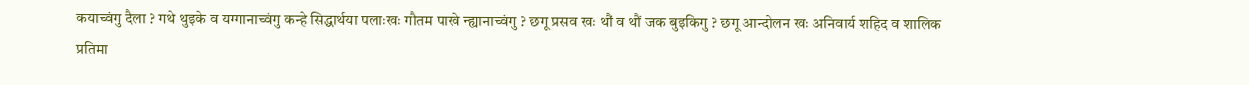कयाच्वंगु दैला ? गथे थुइके व यग्गानाच्वंगु कन्हे सिद्धार्थया पलाःखः गौतम पाखे न्ह्यानाच्वंगु ? छगू प्रसव खः थौं व थौं जक बुइकिगु ? छगू आन्दोलन खः अनिवार्य शहिद व शालिक प्रतिमा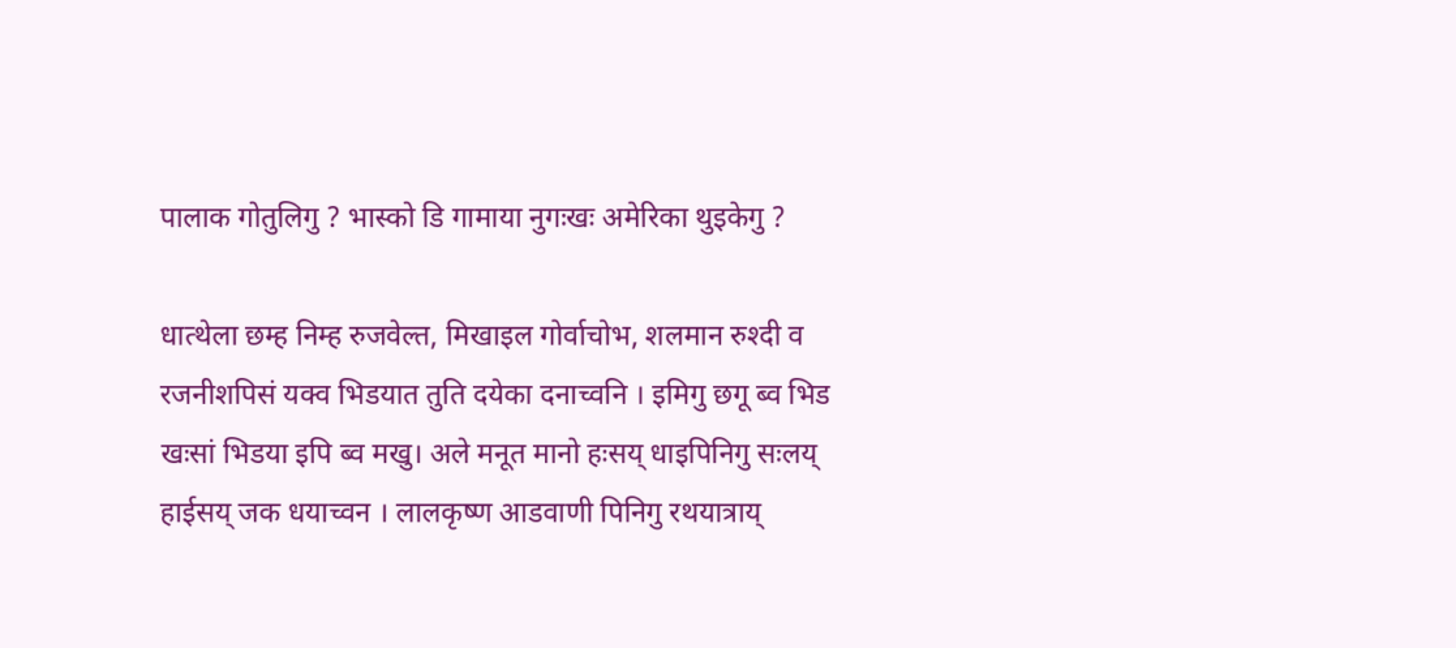पालाक गोतुलिगु ? भास्को डि गामाया नुगःखः अमेरिका थुइकेगु ?

धात्थेला छम्ह निम्ह रुजवेल्त, मिखाइल गोर्वाचोभ, शलमान रुश्दी व रजनीशपिसं यक्व भिडयात तुति दयेका दनाच्वनि । इमिगु छगू ब्व भिड खःसां भिडया इपि ब्व मखु। अले मनूत मानो हःसय् धाइपिनिगु सःलय् हाईसय् जक धयाच्वन । लालकृष्ण आडवाणी पिनिगु रथयात्राय्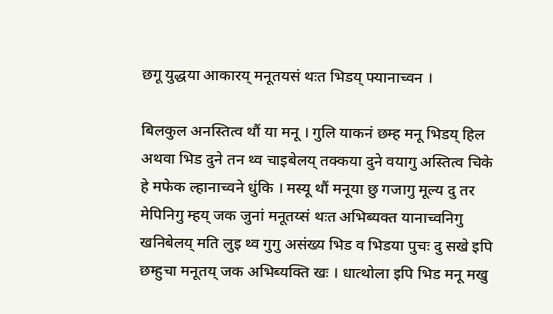छगू युद्धया आकारय् मनूतयसं थःत भिडय् फ्यानाच्वन ।

बिलकुल अनस्तित्व थौं या मनू । गुलि याकनं छम्ह मनू भिडय् हिल अथवा भिड दुने तन थ्व चाइबेलय् तक्कया दुने वयागु अस्तित्व चिके हे मफेक ल्हानाच्वने धुंकि । मस्यू थौं मनूया छु गजागु मूल्य दु तर मेपिनिगु म्हय् जक जुनां मनूतय्सं थःत अभिब्यक्त यानाच्वनिगु खनिबेलय् मति लुइ थ्व गुगु असंख्य भिड व भिडया पुचः दु सखे इपि छम्हुचा मनूतय् जक अभिब्यक्ति खः । धात्थोला इपि भिड मनू मखु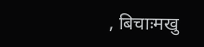, बिचाःमखु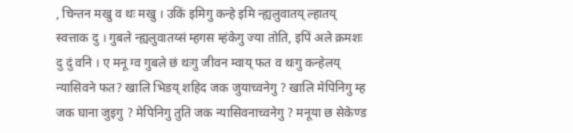, चिन्तन मखु व थः मखु । उकिं इमिगु कन्हे इमि न्ह्यलुवातय् ल्हातय् स्वत्ताक दु । गुबले न्ह्यलुवातय्सं म्हगस म्हंकेगु ज्या तोति, इपिं अले क्रमशः दु दुं वनि । ए मनू ग्व गुबले छं थःगु जीवन म्वाय् फत व थःगु कन्हेलय् न्यासिवने फत? खालि भिडय् शहिद जक जुयाच्वनेगु ? खालि मेपिनिगु म्ह जक घाना जुइगु ? मेपिनिगु तुति जक न्यासिवनाच्वनेगु ? मनूया छ सेकेण्ड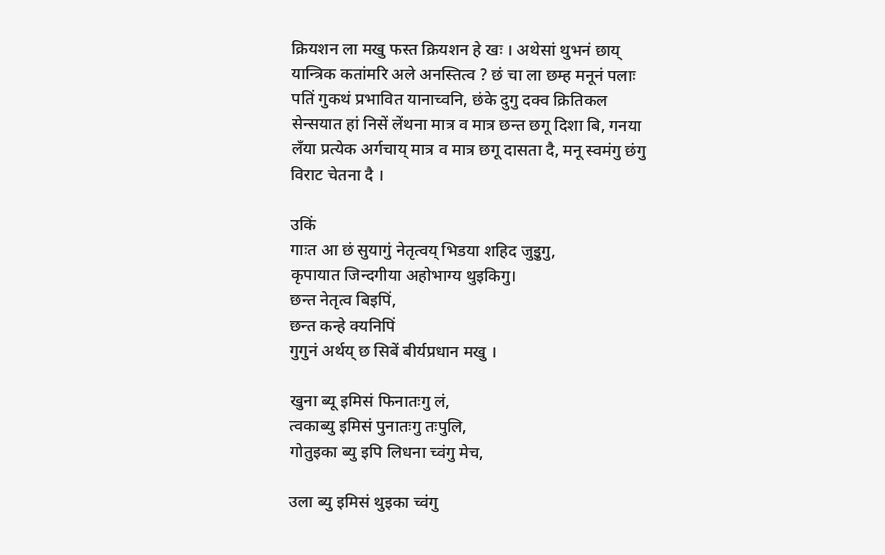क्रियशन ला मखु फस्त क्रियशन हे खः । अथेसां थुभनं छाय् यान्त्रिक कतांमरि अले अनस्तित्व ? छं चा ला छम्ह मनूनं पलाः पतिं गुकथं प्रभावित यानाच्वनि, छंके दुगु दक्व क्रितिकल सेन्सयात हां निसें लेंथना मात्र व मात्र छन्त छगू दिशा बि, गनया लँया प्रत्येक अर्गचाय् मात्र व मात्र छगू दासता दै, मनू स्वमंगु छंगु विराट चेतना दै ।

उकिं
गाःत आ छं सुयागुं नेतृत्वय् भिडया शहिद जुइुगु,
कृपायात जिन्दगीया अहोभाग्य थुइकिगु।
छन्त नेतृत्व बिइपिं,
छन्त कन्हे क्यनिपिं
गुगुनं अर्थय् छ सिबें बीर्यप्रधान मखु ।

खुना ब्यू इमिसं फिनातःगु लं,
त्वकाब्यु इमिसं पुनातःगु तःपुलि,
गोतुइका ब्यु इपि लिधना च्वंगु मेच,

उला ब्यु इमिसं थुइका च्वंगु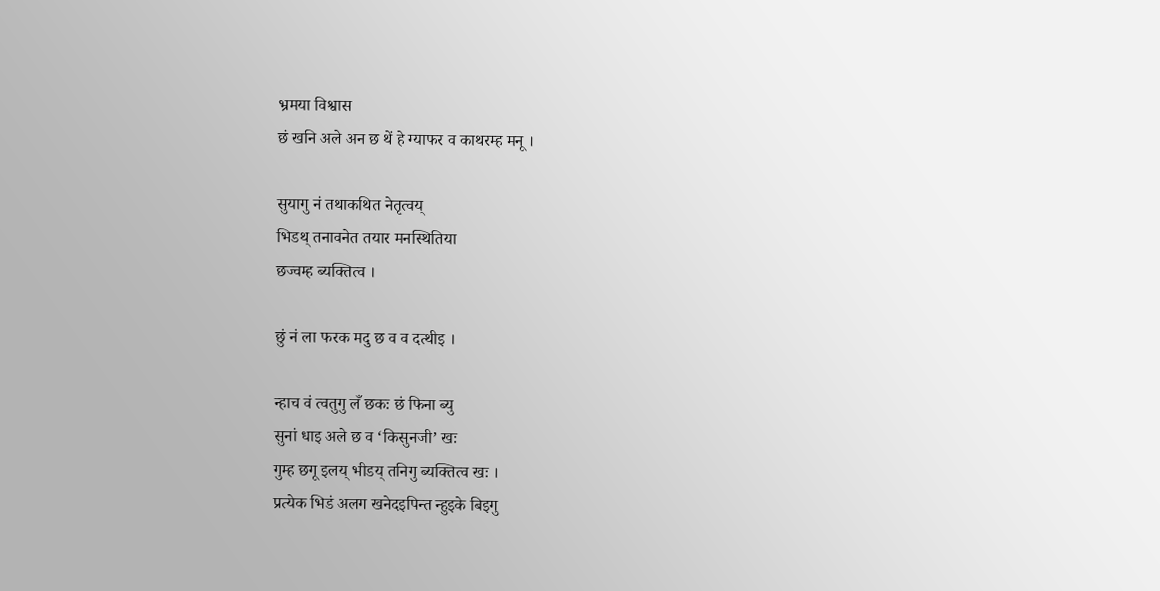भ्रमया विश्वास
छं खनि अले अन छ थें हे ग्याफर व काथरम्ह मनू ।

सुयागु नं तथाकथित नेतृत्वय्
भिडथ् तनावनेत तयार मनस्थितिया
छज्वम्ह ब्यक्तित्व ।

छुं नं ला फरक मदु छ व व दत्थीइ ।

न्हाच वं त्वतुगु लँ छकः छं फिना ब्यु
सुनां धाइ अले छ व ‘किसुनजी’ खः
गुम्ह छगू इलय् भीडय् तनिगु ब्यक्तित्व खः ।
प्रत्येक भिडं अलग खनेदइपिन्त न्हुइके बिइगु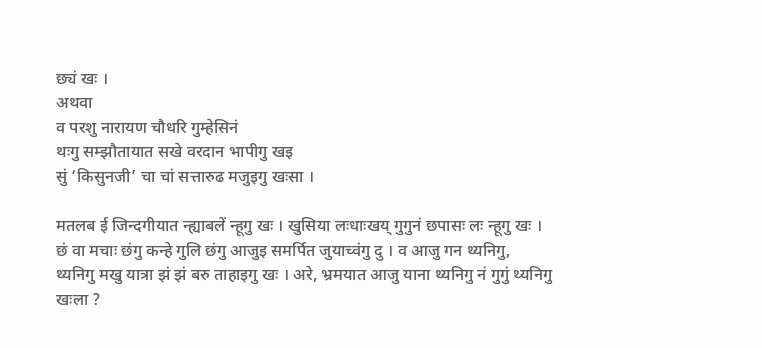छ्यं खः ।
अथवा
व परशु नारायण चौधरि गुम्हेसिनं
थःगु सम्झौतायात सखे वरदान भापीगु खइ
सुं ‘किसुनजी’ चा चां सत्तारुढ मजुइगु खःसा ।

मतलब ई जिन्दगीयात न्ह्याबलें न्हूगु खः । खुसिया लःधाःखय् गुगुनं छपासः लः न्हूगु खः । छं वा मचाः छंगु कन्हे गुलि छंगु आजुइ समर्पित जुयाच्वंगु दु । व आजु गन थ्यनिगु, थ्यनिगु मखु यात्रा झं झं बरु ताहाइगु खः । अरे, भ्रमयात आजु याना थ्यनिगु नं गुगुं थ्यनिगु खःला ?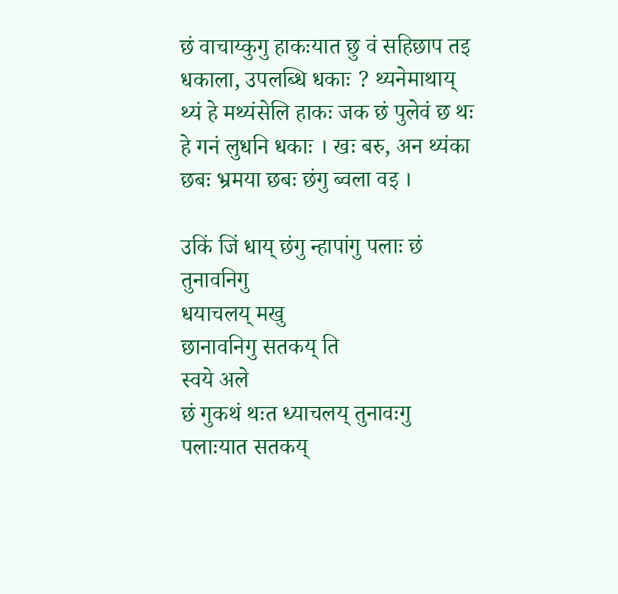छं वाचाय्कुगु हाकःयात छु वं सहिछाप तइ धकाला, उपलब्धि धकाः ? थ्यनेमाथाय् थ्यं हे मथ्यंसेलि हाकः जक छं पुलेवं छ थः हे गनं लुधनि धकाः । खः बरु, अन थ्यंका छबः भ्रमया छबः छंगु ब्वला वइ ।

उकिं जिं धाय् छंगु न्हापांगु पलाः छं तुनावनिगु
धयाचलय् मखु
छानावनिगु सतकय् ति
स्वये अले
छं गुकथं थःत ध्याचलय् तुनावःगु पलाःयात सतकय्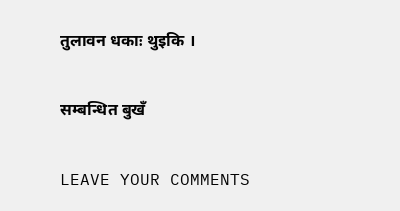तुलावन धकाः थुइकि ।

सम्बन्धित बुखँ

LEAVE YOUR COMMENTS